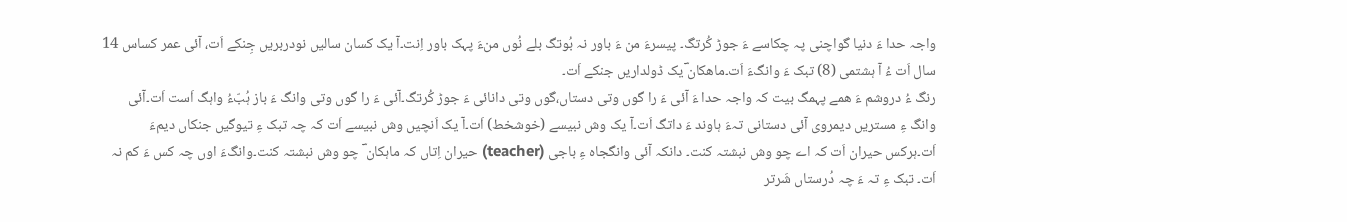واجہ حدا ءَ دنیا گواچنی پہ چکاسے ءَ جوڑ کُرتگ۔ پیسرءَ من ءَ باور نہ بُوتگ بلے نُوں منءَ پہک باور اِنت۔آ یک کسان سالیں نودربریں جِنکے اَت، آئی عمر کساس 14 سال اَت ءُ آ ہشتمی (8) تبک ءَ وانگءَ اَت۔ماھکان ؔیک ڈولداریں جنکے اَت۔
رنگ ءُ دروشم ءَ ھمے پہمگ بیت کہ واجہ حدا ءَ آئی ءَ را گوں وتی دستاں،گوں وتی دانائی ءَ جوڑ کُرتگ۔آئی ءَ را گوں وتی وانگ ءَ باز ہُبّءُ واہگ اَست اَت۔آئی وانگ ءِ مستریں دیمروی آئی دستانی تہءَ ہاوند ءَ داتگ اَت۔آ یک وش نبیسے (خوشخط) اَت۔آ یک اَنچیں وش نبیسے اَت کہ چہ تبک ءِ تیوگیں جنکاں دیمءَ اَت۔ہرکس حیران اَت کہ اے چو وش نبشتہ کنت۔ دانکہ آئی وانگجاہ ءِ باجی (teacher) حیران اِتاں کہ ماہکان ؔ چو وش نبشتہ کنت۔وانگءَ اوں چہ کس ءَ کم نہ اَت۔ تبک ءِ تہ ءَ چہ دُرستاں شَرتر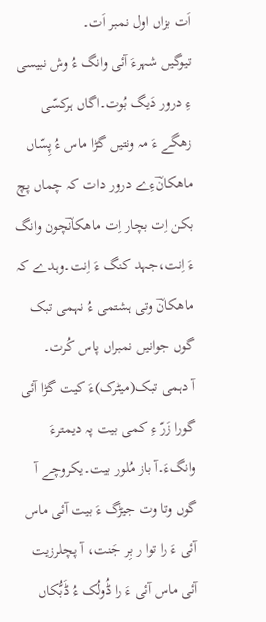اَت بزاں اول نمبر اَت۔
تیوگیں شہرءَ آئی وانگ ءُ وش نبیسی ءِ درور دَیگ بُوت۔اگاں ہرکسّی زھگے ءَ مہ ونتیں گڑا ماس ءُ پِسّاں ماھکانؔءِے درور دات کہ چماں پچ بکن اِت بچار اِت ماھکانؔچون وانگ ءَ اِنت،جہد کنگ ءَ اِنت۔وہدے کہ ماھکانؔ وتی ہشتمی ءُ نہمی تبک گوں جوانیں نمبراں پاس کُرت۔
آ دہمی تبک(میٹرک)ءَ کیت گڑا آئی گورا زَرّ ءِ کمی بیت پہ دیمترءَ وانگءَ۔آ باز مُلور بیت۔یکروچے آ گوں وتا وت جیڑگ ءَ بیت آئی ماس آئی ءَ را توا ر بِر جَنت، آ پچلرزیت آئی ماس آئی ءَ را ڈُولُک ءُ ڈَبُّکاں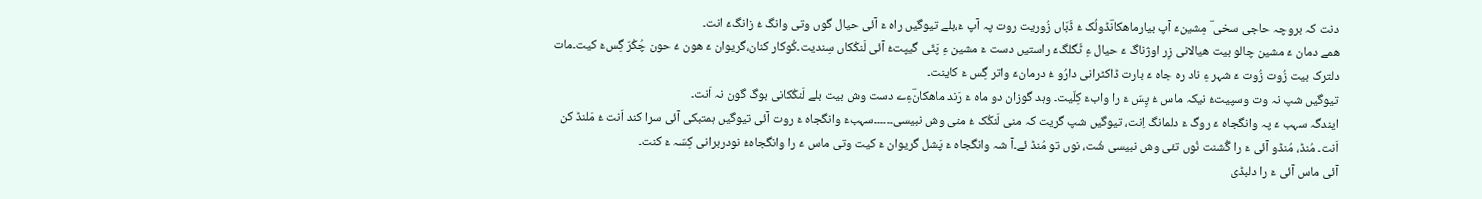دنت کہ بروچہ حاجی سخی ؔ مِشینءَ آپ بیارماھکانؔڈولُک ءُ ڈَبّاں زُوریت روت پہ آپ ءَ،بلے تیوگیں راہ ءَ آئی حیال گوں وتی وانگ ءُ زانگءَ انت۔
ھمے دمان ءَ مشین چالو بیت ھیالانی زِر اوژناگ ءَ حیال ءِ ٹَگلگءَ راستیں دست ءَ مشین ءِ پَٹّی گیپتءُ آئی لَنکُکاں سِندیت۔کُوکار کنان،گریوان ءَ ھون ءُ حون چُکُرّ گِسءَ کیت۔مات دلترک بیت زُوت زُوت ءَ شہر ءِ ناد رہ جاہ ءَ بارت ڈاکٹرانی دارُو ءُ درمانءَ واتر گِس ءَ کاینت۔
تیوگیں شپ نہ وت وسپیتءُ نیکہ ماس ءُ پِسّ ءَ را وابءَ کِلّیت۔ وہد گوزان دو ماہ ءَ رَند ماھکانؔءِے دست وش بیت بلے لَنکُکانی بوگ گون نہ اَنت۔
ایندگہ سہب ءَ پہ وانگجاہ ءَ روگ ءَ دلمانگ اِنت، تیوگیں شپ گریت کہ منی لَنکُک ءُ منی وش نبیسی۔۔۔۔۔۔سہبءَ وانگجاہ ءَ روت آئی تیوگیں ہمتبکی آئی سرا کند اَنت ءُ مَلنڈ کن اَنت۔ مُنڈ، مُنڈو آئی ءَ را گُشنت نُوں تئی وش نبیسی شُت، نوں تو مُنڈ ئے۔آ شہ وانگجاہ ءَ پَشل گریوان ءَ کیت وتی ماس ءَ را وانگجاہءُ نودربرانی کِسّہ ءَ کنت۔
آئی ماس آئی ءَ را دلبڈی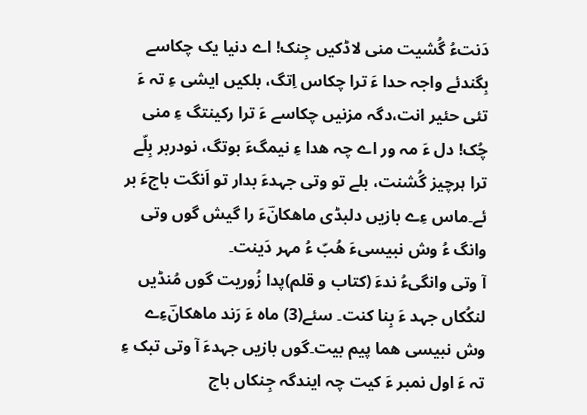دَنتءُ گُشیت منی لاڈکیں جِنک! اے دنیا یک چکاسے بِگندئے واجہ حدا ءَ ترا چکاس اِتگ، بلکیں ایشی ءِ تہ ءَ تئی حئیر انت،دگہ مزنیں چکاسے ءَ ترا رکینتگ ءِ منی چُک! دل ءَ مہ ور اے چہ ھدا ءِ نیمگءَ بوتگ، نودربر بِلّے ترا ہرچیز گُشنت، بلے تو وتی جہدءَ بدار تو اَنگت باجءَ بر ئے۔ماس ءِے بازیں دلبڈی ماھکانؔءَ را گیش گوں وتی وانگ ءُ وش نبیسیءَ ھُبّ ءُ مہر دَینت۔
آ وتی وانگیءُ ندءَ (کتاب و قلم)پدا زُوریت گوں مُنڈیں لنکُکاں جہد ءَ بِنا کنت۔ سئے(3) ماہ ءَ رَند ماھکانؔءِے وش نبیسی ھما پیم بیت۔گوں بازیں جہدءَ آ وتی تبک ءِ تہ ءَ اول نمبر ءَ کیت چہ ایندگہ جِنکاں باج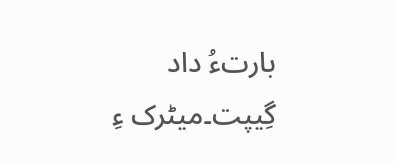بارتءُ داد گِیپت۔میٹرک ءِ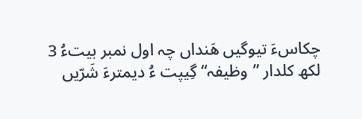چکاسءَ تیوگیں ھَنداں چہ اول نمبر بیتءُ 3 لکھ کلدار ”وظیفہ“ گِیپت ءُ دیمترءَ شَرّیں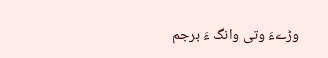وڑےءَ وتی وانگ ءَ برجم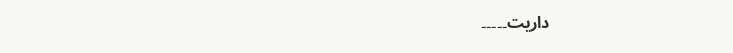داریت۔۔۔۔۔